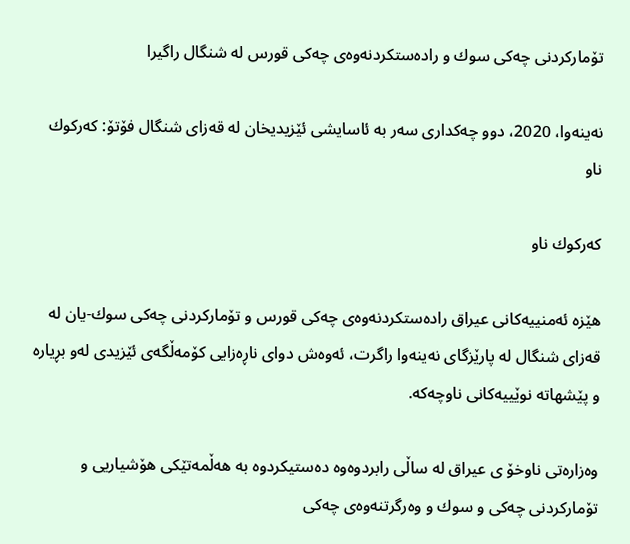تۆماركردنی چه‌كی سوك و راده‌ستكردنه‌وه‌ی چه‌كی قورس له‌ شنگال راگیرا

نه‌ینه‌وا، 2020، دوو چه‌كداری سه‌ر به‌ ئاسایشی ئێزیدیخان له‌ قه‌زای شنگال فۆتۆ: كه‌ركوك ناو

كه‌ركوك ناو

هێزه‌ ئه‌منییه‌كانی عیراق راده‌ستكردنه‌وه‌ی چه‌كی قورس و تۆماركردنی چه‌كی‌ سوك-یان له‌ قه‌زای شنگال له‌ پارێزگای نه‌ینه‌وا راگرت، ئه‌وه‌ش دوای ناڕه‌زایی كۆمه‌ڵگه‌ی ئێزیدی له‌و بڕیاره‌ و پێشهاته‌ نوێییه‌كانی ناوچه‌كه‌.

وه‌زاره‌تی ناوخۆ ی عیراق له‌ ساڵی رابردوه‌وه‌ ده‌ستیكردوه‌ به‌ هه‌ڵمه‌تێكی هۆشیاریی و تۆماركردنی چه‌كی و سوك و وه‌رگرتنه‌وه‌ی چه‌كی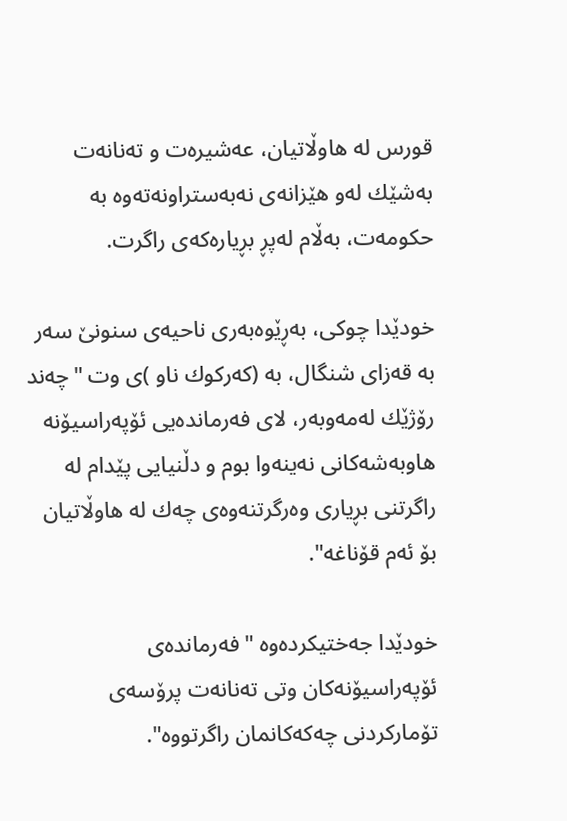قورس له‌ هاوڵاتیان، عه‌شیره‌ت و ته‌نانه‌ت به‌شێك له‌و هێزانه‌ی نه‌به‌ستراونه‌ته‌وه‌ به‌ حكومه‌ت، به‌ڵام له‌پڕ بڕیاره‌كه‌ی راگرت.

خودێدا چوكی، بەڕێوەبەری ناحیەی سنونێ سه‌ر به‌ قه‌زای شنگال، بە (كەركوك ناو )ی وت "چه‌ند رۆژێك له‌مه‌وبه‌ر، لای فه‌رمانده‌یی ئۆپه‌راسیۆنه‌ هاوبه‌شه‌كانی نه‌ینه‌وا بوم و دڵنیایی پێدام له‌ راگرتنی بڕیاری وه‌رگرتنه‌وه‌ی چه‌ك له‌ هاوڵاتیان بۆ ئه‌م قۆناغه‌".

خودێدا جه‌ختیكرده‌وه‌ "فه‌رمانده‌ی ئۆپه‌راسیۆنه‌كان وتی ته‌نانه‌ت پرۆسه‌ی تۆماركردنی چه‌كه‌كانمان راگرتووه‌".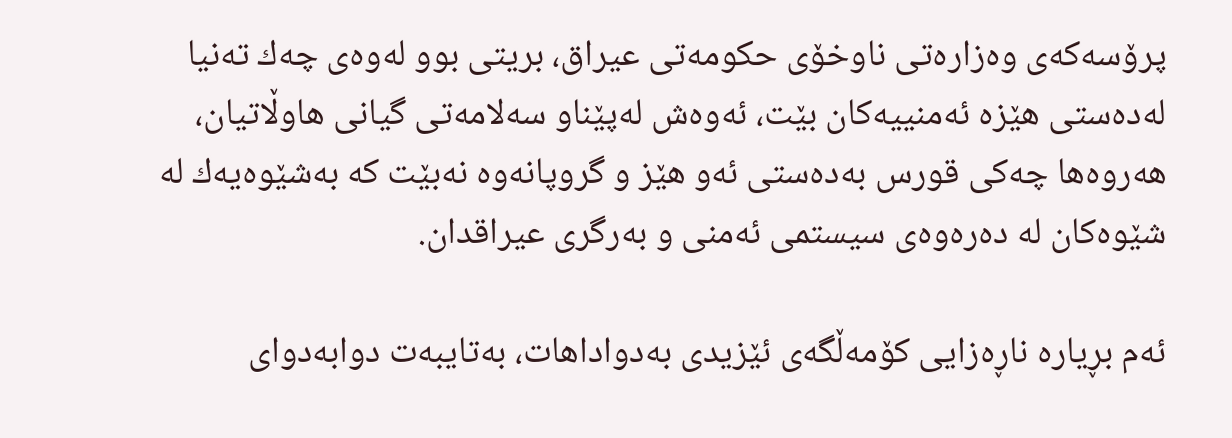پرۆسه‌كه‌ی وه‌زاره‌تی ناوخۆی حكومه‌تی عیراق، بریتی بوو له‌وه‌ی چه‌ك ته‌نیا له‌ده‌ستی هێزه‌ ئه‌منییه‌كان‌ بێت، ئه‌وه‌ش له‌پێناو سه‌لامه‌تی گیانی هاوڵاتیان، هه‌روه‌ها چه‌كی قورس به‌ده‌ستی ئه‌و هێز و گروپانه‌وه‌‌ نه‌بێت كه‌ به‌شێوه‌یه‌ك له‌ شێوه‌كان له‌ ده‌ره‌وه‌ی سیستمی ئه‌منی و به‌رگری عیراقدان.

ئه‌م بڕیاره‌ ناڕه‌زایی كۆمه‌ڵگه‌ی ئێزیدی به‌دواداهات، به‌تایبه‌ت دوابه‌دوای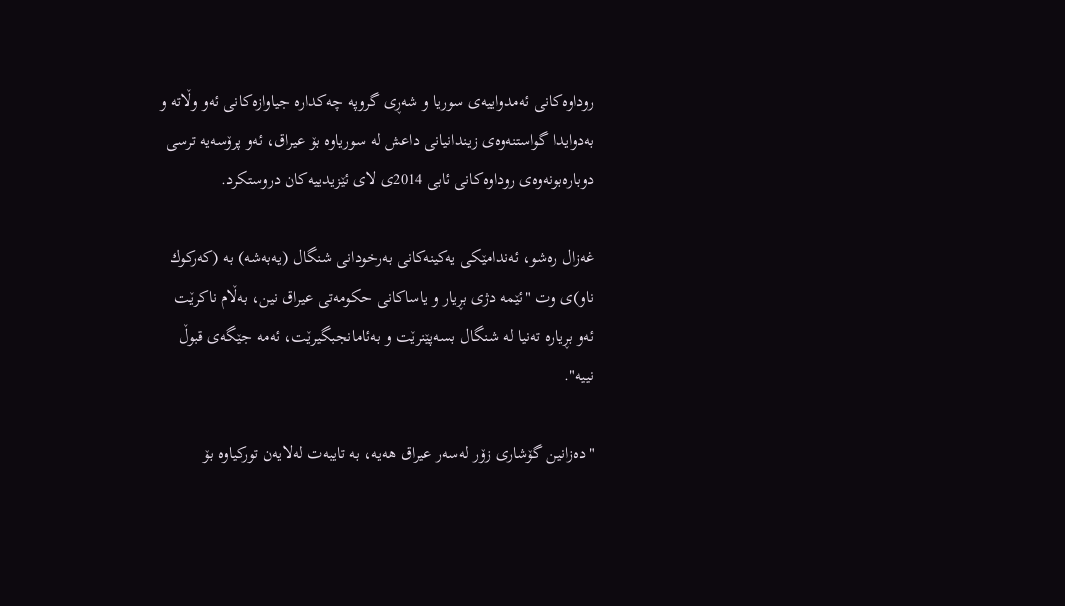روداوه‌كانی ئه‌مدواییه‌ی سوریا و شه‌ڕی گروپه‌ چه‌كداره‌ جیاوازه‌كانی ئه‌و وڵاته‌ و به‌دوایدا گواستنه‌وه‌ی زیندانیانی داعش له‌ سوریاوه‌ بۆ عیراق، ئه‌و پرۆسه‌یه‌ ترسی دوباره‌بونه‌وه‌ی روداوه‌كانی ئابی 2014ی لای ئێزیدییه‌كان دروستكرد.

غەزال رەشو، ئەندامێكی یەكینەكانی بەرخودانی شنگال (یەبەشە) به‌ (كەركوك ناو)ی وت "ئێمە دژی بڕیار و یاساكانی حكومه‌تی عیراق نین، به‌ڵام ناكرێت ئه‌و بڕیاره‌ ته‌نیا له‌ شنگال بسه‌پێنرێت و به‌ئامانجبگیرێت، ئه‌مه‌ جێگه‌ی قبوڵ نییه‌".

"دەزانین گۆشاری زۆر لەسەر عیراق هەیە، بە تایبەت لەلایەن توركیاوە بۆ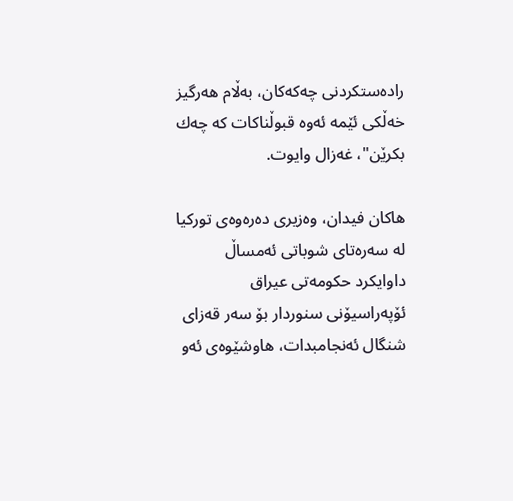رادەستكردنی چەكەكان، بەڵام هەرگیز خەڵكی ئێمە ئه‌وه‌ قبوڵناكات كه‌ چەك بكرێن"، غه‌زال وایوت.

هاكان فیدان، وه‌زیری ده‌ره‌وه‌ی توركیا له‌ سه‌ره‌تای شوباتی ئه‌مساڵ داوایكرد حكومه‌تی عیراق ئۆپه‌راسیۆنی سنوردار بۆ سه‌ر قه‌زای شنگال ئه‌نجامبدات، هاوشێوه‌ی ئه‌و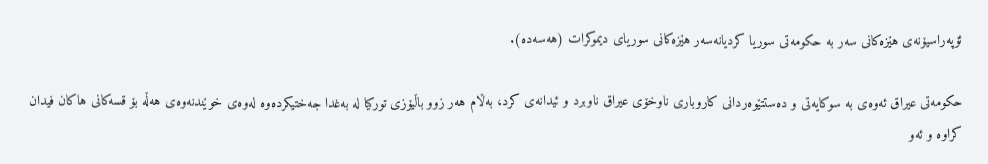ئۆپه‌راسیۆنه‌ی هێزه‌كانی سه‌ر به‌ حكومه‌تی سوریا كردیانه‌سه‌ر هێزه‌كانی سوریای دیموكرات (هه‌سه‌ده‌).

حكومه‌تی عیراق ئه‌وه‌ی به‌ سوكایه‌تی و ده‌ستتێوه‌ردانی كاروباری ناوخۆی عیراق ناوبرد و ئیدانه‌ی كرد، به‌ڵام هه‌ر زوو باڵیۆزی توركیا له‌ به‌غدا جه‌ختیكرده‌وه‌ له‌وه‌ی خوێندنه‌وه‌ی هه‌ڵه‌ بۆ قسه‌كانی هاكان فیدان كراوه‌ و ئه‌و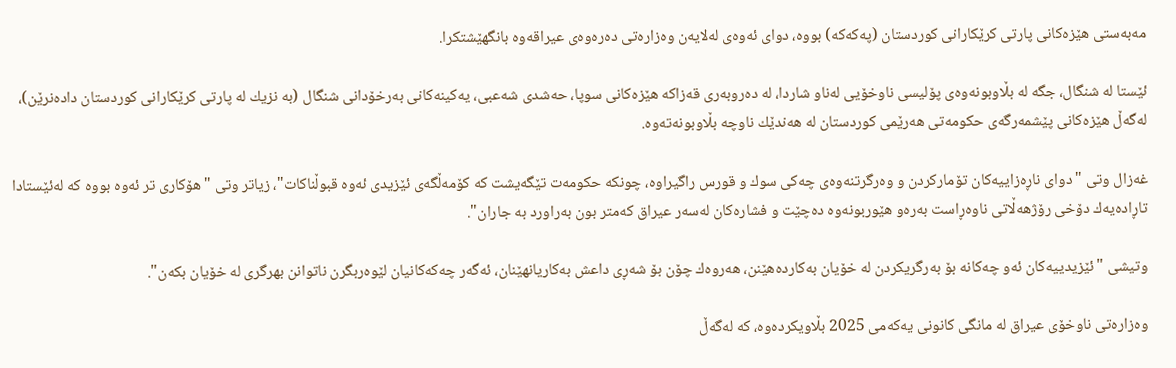مه‌به‌ستی هێزه‌كانی پارتی كرێكارانی كوردستان (په‌كه‌كه‌) بووه‌، دوای ئه‌وه‌ی له‌لایه‌ن وه‌زاره‌تی ده‌ره‌وه‌ی عیراقه‌وه‌ بانگهێشتكرا.

ئێستا لە شنگال، جگە لە بڵاوبونەوەی پۆلیسی ناوخۆیی لەناو شاردا، لە دەروبەری قەزاكە هێزەكانی سوپا، حەشدی شەعبی، یەكینەكانی بەرخۆدانی شنگال (بە نزیك لە پارتی كرێكارانی كوردستان دادەنرێن)، لەگەڵ هێزەكانی پێشمەرگەی حكومەتی هەرێمی كوردستان لە هەندێك ناوچە بڵاوبونەتەوە.

غه‌زال وتی "دوای ناڕه‌زاییه‌كان تۆماركردن و وه‌رگرتنه‌وه‌ی چه‌كی سوك و قورس راگیراوه‌، چونكه‌ حكومه‌ت تێگه‌یشت كه‌ كۆمه‌ڵگه‌ی ئێزیدی ئه‌وه‌ قبوڵناكات"، زیاتر وتی "هۆكاری تر ئەوە بووە كە لەئێستادا تاڕادەیەك دۆخی رۆژهەڵاتی ناوەڕاست بەرەو هێوربونەوە دەچێت و فشارەكان لەسەر عیراق كەمتر بون بەراورد بە جاران".

وتیشی "ئێزیدییه‌كان ئه‌و چه‌كانه‌ بۆ به‌رگریكردن له‌ خۆیان به‌كارده‌هێنن، هه‌روه‌ك چۆن بۆ شه‌ڕی داعش به‌كاریانهێنان، ئه‌گه‌ر چه‌كه‌كانیان لێوه‌ربگرن ناتوانن بهر‌گری له‌ خۆیان بكه‌ن".

وەزارەتی ناوخۆی عیراق له‌ مانگی كانونی یه‌كه‌می 2025 بڵاویكرده‌وه‌، كه‌ لەگەڵ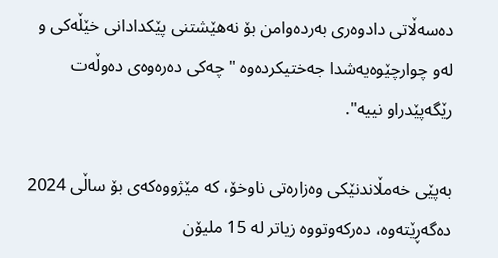دەسەڵاتی دادوەری بەردەوامن بۆ نەهێشتنی پێکدادانی خێڵەکی و له‌و چوارچێوه‌یه‌شدا جه‌ختیكرده‌وه‌ "چەکی دەرەوەی دەوڵەت رێگەپێدراو نییە".

به‌پێی خه‌مڵاندنێكی وه‌زاره‌تی ناوخۆ، كه‌ مێژووه‌كه‌ی بۆ ساڵی 2024 ده‌گه‌ڕێته‌وه‌، ده‌ركه‌وتووه‌ زیاتر لە 15 ملیۆن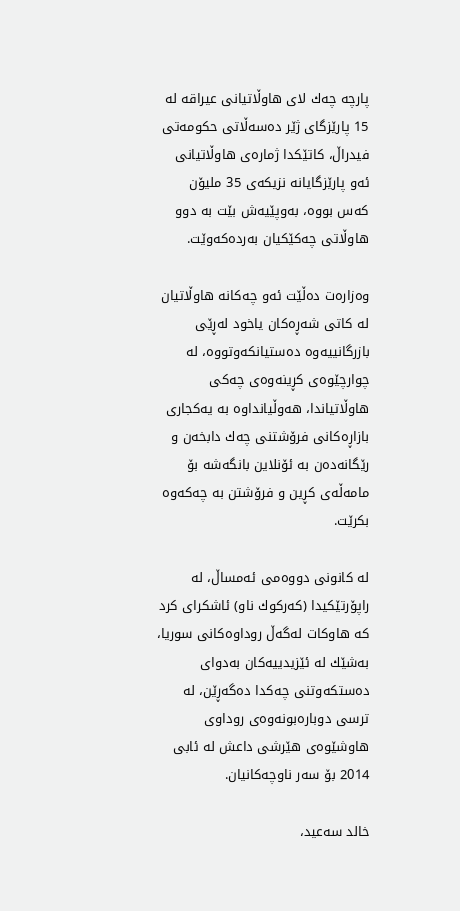پارچە چەك لای هاوڵاتیانی عیراقە لە 15 پارێزگای ژێر دەسەڵاتی حكومەتی فیدراڵ، كاتێكدا ژمارەی هاوڵاتیانی ئەو پارێزگایانە نزیكەی 35 ملیۆن كەس بووه‌، بەوپێیەش بێت بە دوو هاوڵاتی چەكێكیان بەردەكەوێت.

وەزارەت دەڵێت ئەو چەكانە هاوڵاتیان لە كاتی شەڕەكان یاخود لەڕێی بازرگانییەوە دەستیانكەوتووە، لە چوارچێوەی كڕینەوەی چەكی هاوڵاتیاندا، هەوڵیانداوە بە یەكجاری بازاڕەكانی فرۆشتنی چەك دابخەن و رێگانەدەن بە ئۆنلاین بانگەشە بۆ مامەڵەی كڕین و فرۆشتن بە چەكەوە بكرێت.

له‌ كانونی دووه‌می ئه‌مساڵ، له‌ راپۆرتێكیدا (كه‌ركوك ناو) ئاشكرای كرد كه‌ هاوكات له‌گه‌ڵ روداوه‌كانی سوریا، به‌شێك له‌ ئێزیدییه‌كان به‌دوای ده‌ستكه‌وتنی چه‌كدا ده‌گه‌ڕێن، له‌ ترسی دوباره‌بونه‌وه‌ی روداوی هاوشێوه‌ی هێرشی داعش له‌ ئابی 2014 بۆ سه‌ر ناوچه‌كانیان.

خالد سەعید،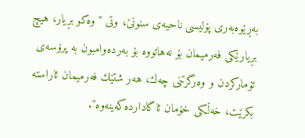بەڕێوەبەری پۆلیسی ناحیەی سنونێ، وتی "وه‌كو بڕیار، هیچ بڕیارێكی فه‌رمیمان بۆ نه‌هاتووه‌ بۆ به‌رده‌وامبون به‌ پرۆسه‌ی تۆماركردن و وه‌رگرتنی چه‌ك، هەر شتێك فەرمیمان ئاراستە بكرێت، خەڵكی خۆمان ئاگاداردەكەینەوە".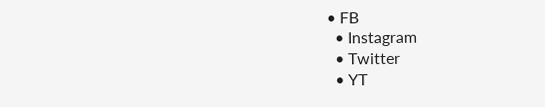• FB
  • Instagram
  • Twitter
  • YT